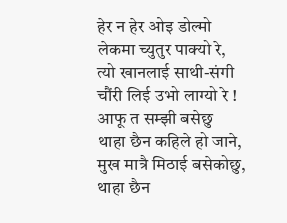हेर न हेर ओइ डोल्मो
लेकमा च्युतुर पाक्यो रे,
त्यो खानलाई साथी-संगी
चौंरी लिई उभो लाग्यो रे !
आफू त सम्झी बसेछु
थाहा छैन कहिले हो जाने,
मुख मात्रै मिठाई बसेकोछु,
थाहा छैन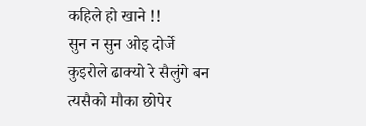कहिले हो खाने !!
सुन न सुन ओइ दोर्जे
कुइरोले ढाक्यो रे सैलुंगे बन
त्यसैको मौका छोपेर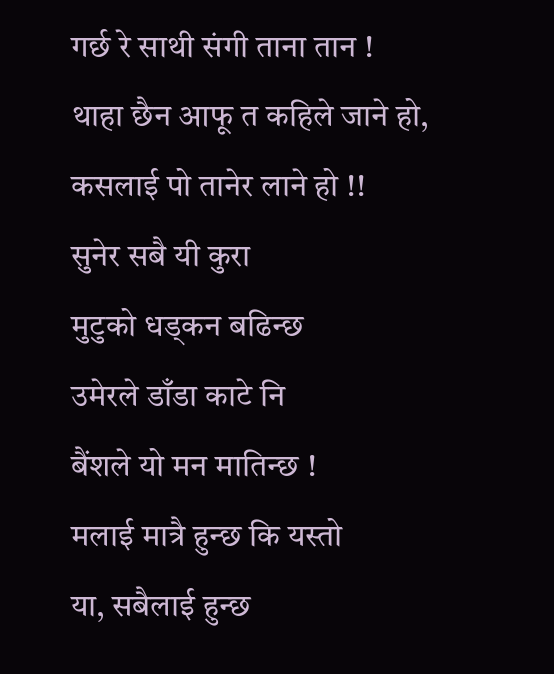गर्छ रे साथी संगी ताना तान !
थाहा छैन आफू त कहिले जाने हो,
कसलाई पो तानेर लाने हो !!
सुनेर सबै यी कुरा
मुटुको धड्कन बढिन्छ
उमेरले डाँडा काटे नि
बैंशले यो मन मातिन्छ !
मलाई मात्रै हुन्छ कि यस्तो
या, सबैलाई हुन्छ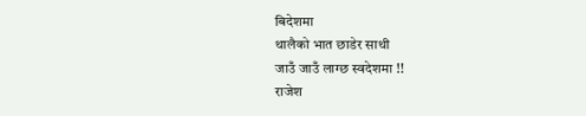बिदेशमा
थालैको भात छाडेर साथी
जाउँ जाउँ लाग्छ स्वदेशमा !!
राजेश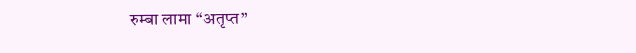रुम्बा लामा “अतृप्त”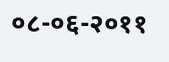०८-०६-२०११